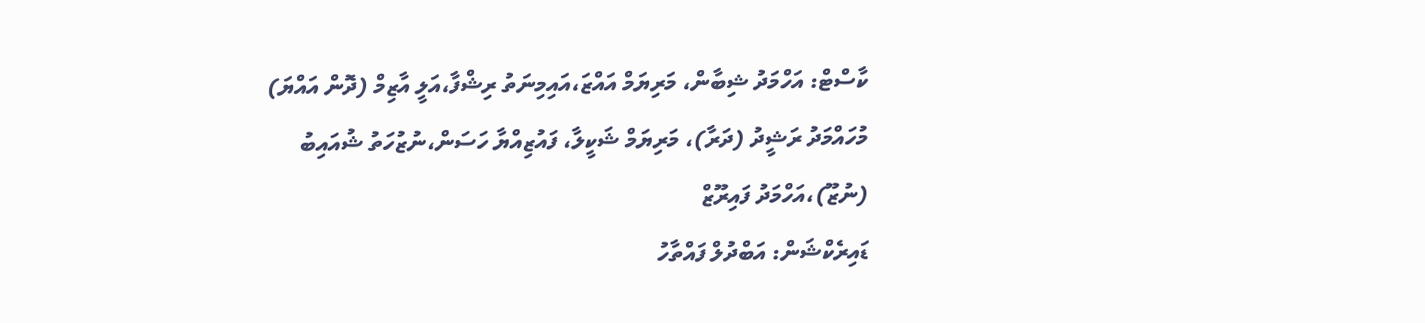ކާސްޓް: އަހްމަދު ޝިބާން، މަރިޔަމް އައްޒަ،އައިމިނަތު ރިޝްފާ،އަލީ އާޒިމް (ދޮން އައްޔަ) މުހައްމަދު ރަޝީދު (ދަރާ)، މަރިޔަމް ޝަކީލާ، ފައުޒިއްޔާ ހަސަން،ނުޒުހަތު ޝުއައިބު (ނުޒޫ)،އަހްމަދު ފައިރޫޒް
ޑައިރެކްޝަން: އަބްދުލް ފައްތާހު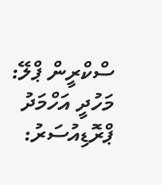ސްކްރީން ޕްލޭ: މަހުދީ އަހްމަދު
ޕްރޮޑިއުސަރު: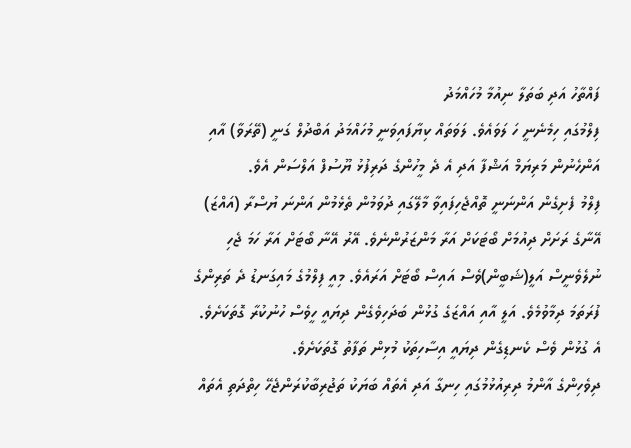ފައްތާހު އަދި ބަތަލާ ނިއުމާ މުހައްމަދު
ފިލްމުގައި ހިމެނެނީ ހަ ލަވައެވެ. ލަވަތައް ކިޔާފައިވަނީ މުހައްމަދު އަބްދުލް ގަނީ (ތޭރަވާ) އާއި އަންހެނުން މަރިޔަމް އަޝްފާ އަދި އެ ދެ މީހުންގެ ދަރިފުޅު ޔޫސުފް އަލްސަން އެވެ.
ފިލްމު ފެށިގެން އަންނަނީ ތޮއްޖެހިފައިވާ މާލޭގައި ދުވަމުން ތެޅެމުން އަންނަ ޔުސްރާ (އައްޒަ) އޭނާގެ ރަށަށް ދިއުމަށް ބޯޓަކަށް އަރާ މަންޒަރުންނެވެ. އޭރު އޭނާ ބޯޓަށް އަރާ ހަމަ ޖެހި ނުލެވެނީސް އަލީ(ޝަބީން)ވެސް އައިސް ބޯޓަށް އަރައެވެ. މިއީ ފިލްމުގެ މައިގަނޑު ދެ ތަރިންގެ ފުރަތަމަ ދިމާވުމެވެ. އަލީ އާއި އައްޒަގެ ގުޅުން ބަދަހިވެގެން ދިޔައީ ހީވެސް ހުނުކުރާ ގޮތަކަށެވެ. އެ ގުޅުން ވެސް ކެނޑިގެން ދިޔައީ އިސާހިތަކު މުޅިން ތަފާތު ގޮތަކަށެވެ.
ދިވެހިންގެ އާންމު ދިރިއުޅުމުގައި ހިނގާ އަދި އެތައް ބަޔަކު ތަޖުރިބާކުރަންޖެހޭ ހިތްދަތި އެތައް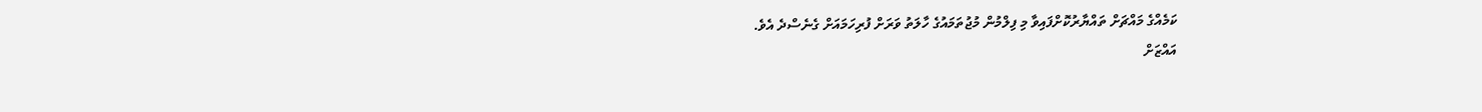ކަމެއްގެ މައްޗަށް ތައްޔާރުކޮށްފައިވާ މި ފިލްމުން މުޖުތަމައުގެ ހާލަތު ވަރަށް ފުރިހަމައަށް ގެނެސްދެ އެވެ.
އައްޒަށް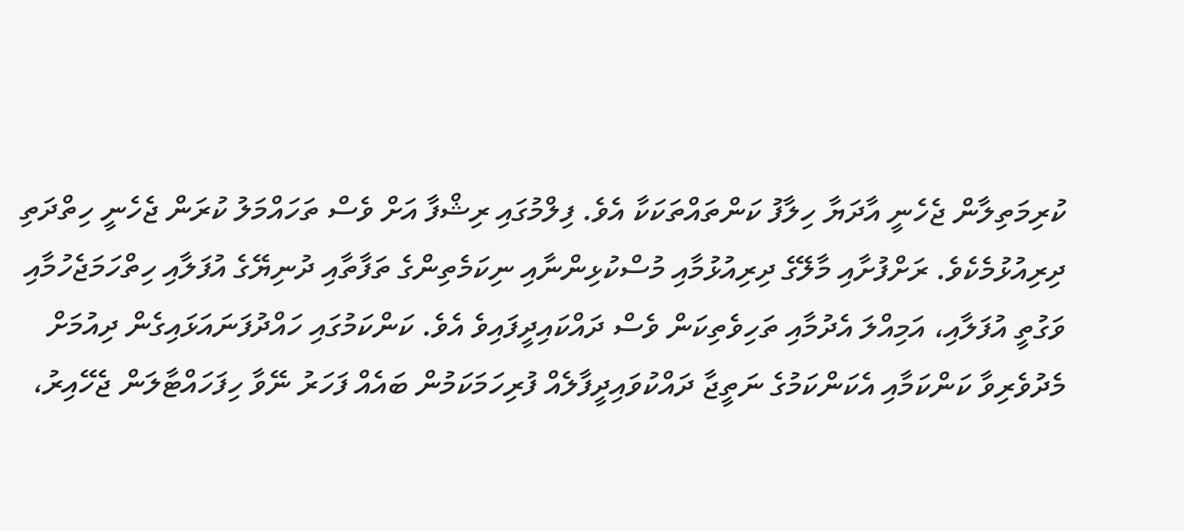ކުރިމަތިލާން ޖެހެނީ އާދަޔާ ހިލާފު ކަންތައްތަކަކާ އެވެ. ފިލްމުގައި ރިޝްފާ އަށް ވެސް ތަހައްމަލު ކުރަން ޖެހެނީ ހިތްދަތި ދިރިއުޅުމެކެވެ. ރަށްފުށާއި މާލޭގެ ދިރިއުޅުމާއި މުސްކުޅިންނާއި ނިކަމެތިންގެ ތަފާތާއި ދުނިޔޭގެ އުފަލާއި ހިތްހަމަޖެހުމާއި ވަގުތީ އުފަލާއި، އަމިއްލަ އެދުމާއި ތަހިވެތިކަން ވެސް ދައްކައިދީފައިވެ އެވެ. ކަންކަމުގައި ހައްދުފަނައަޅައިގެން ދިއުމަށް މެދުވެރިވާ ކަންކަމާއި އެކަންކަމުގެ ނަތީޖާ ދައްކުވައިދީފާލެއް ފުރިހަމަކަމުން ބައެއް ފަހަރު ނޭވާ ހިފަހައްޓާލަން ޖެހޭއިރު،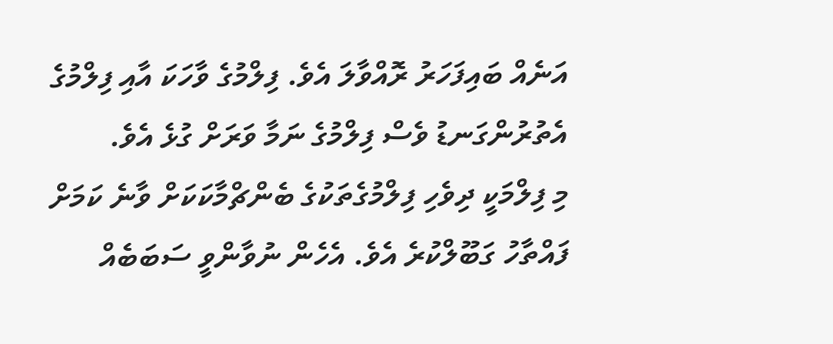އަނެއް ބައިފަހަރު ރޮއްވާލަ އެވެ. ފިލްމުގެ ވާހަކަ އާއި ފިލްމުގެ އެތުރުންގަނޑު ވެސް ފިލްމުގެ ނަމާ ވަރަށް ގުޅެ އެވެ.
މި ފިލްމަކީ ދިވެހި ފިލްމުގެތަކުގެ ބެންޗްމާކަކަށް ވާނެ ކަމަށް ފައްތާހު ގަބޫލްކުރެ އެވެ. އެހެން ނުވާންވީ ސަބަބެއް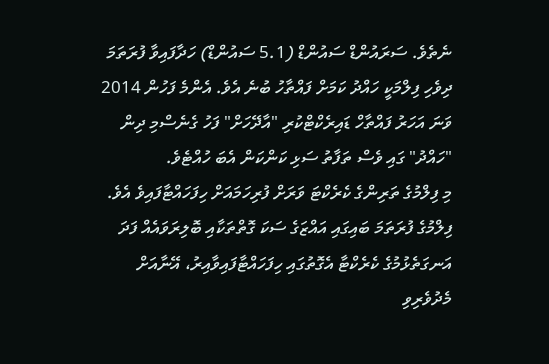ނެތެވެ. ސަރައުންޑް ސައުންޑް (5.1 ސައުންޑް) ހަދާފައިވާ ފުރަތަމަ ދިވެހި ފިލްމަކީ ހައްދު ކަމަށް ފައްތާހު ބުނެ އެވެ. އެންމެ ފަހުން 2014 ވަނަ އަހަރު ފައްތާހް ޑައިރެކްޓްކުރި "އާދޭހަށް" ފަހު ގެނެސްމި ދިން "ހައްދު" ގައި ވެސް ތަފާތު ސަޅި ކަންކަން އެބަ ހުއްޓެވެ.
މި ފިލްމުގެ ތަރިންގެ ކެރެކްޓަ ވަރަށް ފުރިހަމައަށް ހިފަހައްޓާފައިވެ އެވެ. ފިލްމުގެ ފުރަތަމަ ބައިގައި އައްޒަގެ ސަކަ ގޮތްތަކާއި ބޮލިރަވައެއް ފަދަ އަނގަތެޅުމުގެ ކެރެކްޓާ އެގޮތުގައި ހިފަހައްޓާފައިވާއިރު، އޭނާއަށް މެދުވެރިވި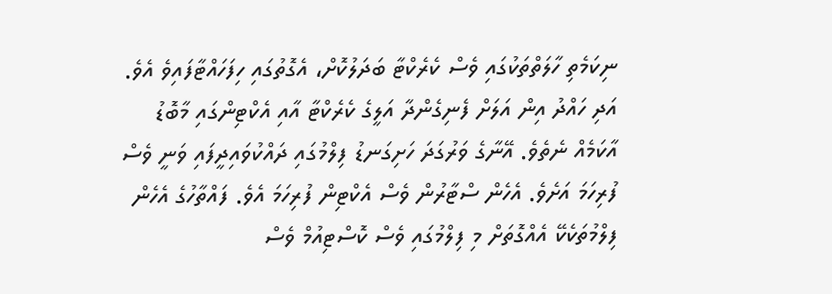ނިކަމެތި ހާލަތްތަކުގައި ވެސް ކެރެކްޓާ ބަދަލުކޮށް، އެގޮތުގައި ހިފަހައްޓާފައިވެ އެވެ. އަދި ހައްދު އިން އަލަށް ފެނިގެންދާ އަލީގެ ކެރެކްޓާ އާއި އެކްޓިންގައި މާބޮޑު އާކަމެއް ނެތެވެ. އޭނާގެ ވަރުގަދަ ހަށިގަނޑު ފިލްމުގައި ދައްކުވައިދީފައި ވަނީ ވެސް ފުރިހަމަ އަށެވެ. އެހެން ސްޓާރުން ވެސް އެކްޓިން ފުރިހަމަ އެވެ. ފައްތާހުގެ އެހެން ފިލްމުތަކެކޭ އެއްގޮތަށް މި ފިލްމުގައި ވެސް ކޮސްޓިއުމް ވެސް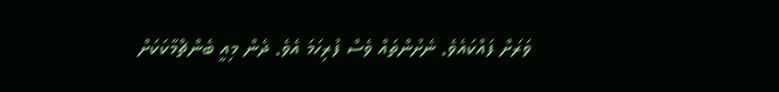ވަރަށް ފައްކައެވެ. ނެށުންތައް ވެސް ފުރިހަމަ އެވެ. ދެން މިއީ ބެންޗްމާކަކަށް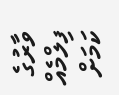ވާރުގެ ފިލްމެއް ކަމަށް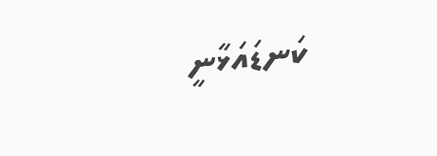ކަނޑައަޅާނީ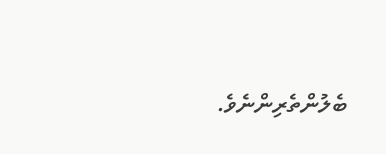ބެލުންތެރިންނެވެ.